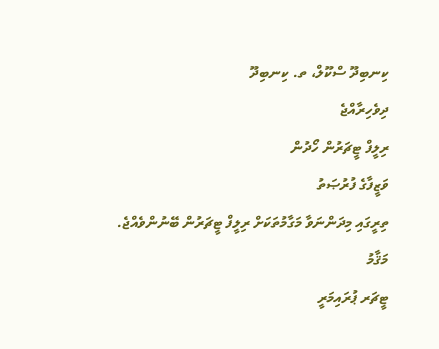ކިނބިދޫ ސްކޫލް، ތ. ކިނބިދޫ
ދިވެހިރާއްޖެ
ރިލީފް ޓީޗަރުން ހޯދުން
ވަޒީފާގެ ފުރުޞަތު
ތިރީގައި މިދަންނަވާ މަގާމުތަކަށް ރިލީފް ޓީޗަރުން ބޭނުންވެއްޖެ.
މަޤާމު
ޓީޗަރ ޕުރައިމަރީ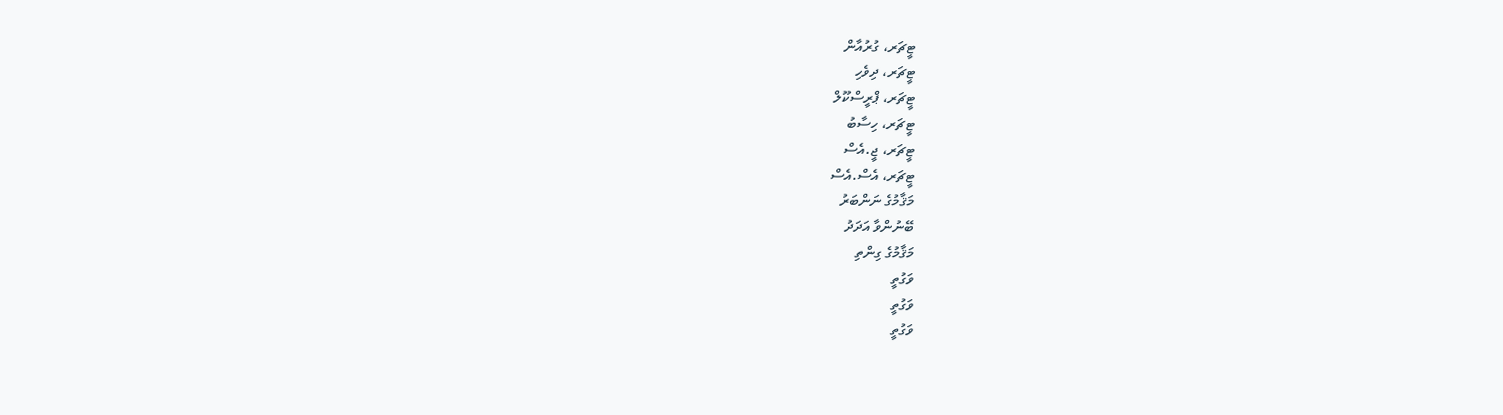ޓީޗަރ، ގުރުއާން
ޓީޗަރ، ދިވެހި
ޓީޗަރ، ޕްރީސްކޫލް
ޓީޗަރ، ހިސާބު
ޓީޗަރ، ޖީ.އެސް
ޓީޗަރ، އެސް.އެސް
މަޤާމުގެ ނަންބަރު
ބޭނުންވާ އަދަދު
މަޤާމުގެ ގިންތި
ވަގުތީ
ވަގުތީ
ވަގުތީ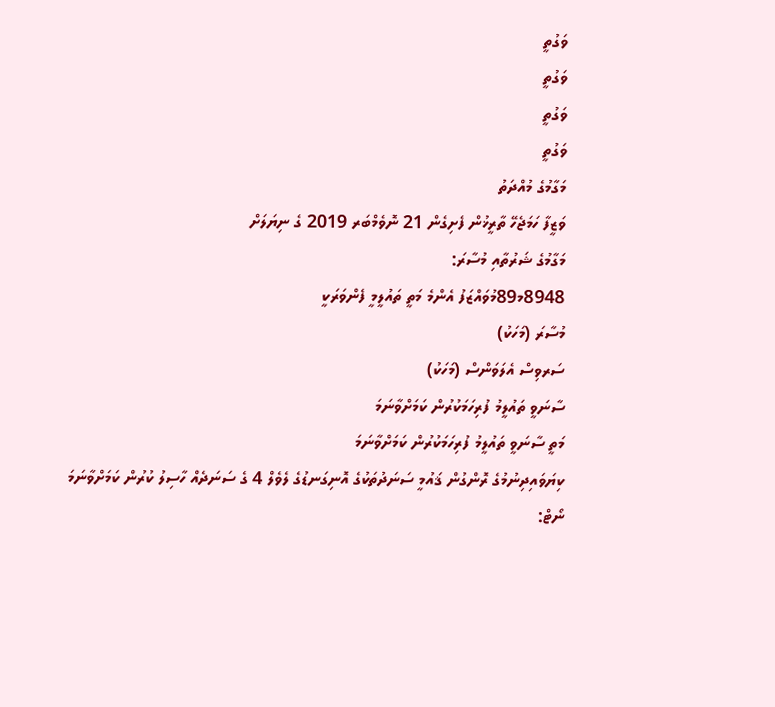ވަގުތީ
ވަގުތީ
ވަގުތީ
ވަގުތީ
މަގާމުގެ މުއްދަތު
ވަޒީފާ ހަމަޖެހޭ ތާރީޚުން ފެށިގެން 21 ނޮވެމްބަރ 2019 ގެ ނިޔަލަށް
މަގާމުގެ ޝަރުތާއި މުސާރަ:
8948މ89މުވައްޒަފު އެންމެ މަތީ ތައުލީމީ ފެންވަރަކީ
މުސާރަ (މަހަކު)
ސަރވިސް އެލަވަންސް (މަހަކު)
ސާނަވީ ތައުލީމު ފުރިހަމަކުރުން ކަމަށްވާނަމަ
މަތީ ސާނަވީ ތައުލީމު ފުރިހަމަކުރުން ކަމަށްވާނަމަ
ކިޔަވައިދިނުމުގެ ރޮންގުން ޤައުމީ ސަނަދުތަކުގެ އޮނިގަނޑުގެ ލެވެލް 4 ގެ ސަނަދެއް ހާސިލު ކުރުން ކަމަށްވާނަމަ
ނޯޓް: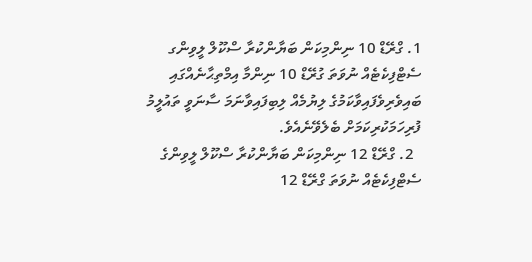1. ގްރޭޑް 10 ނިންމިކަން ބަޔާންކުރާ ސްކޫލް ލީވިންގ ސެޓްފިކެޓެއް ނުވަތަ ގުރޭޑް 10 ނިންމާ އިމްތިޙާނެއްގައި ބައިވެރިވެފައިވާކަމުގެ ލިޔުމެއް ލިބިފައިވާނަމަ ސާނަވީ ތައުލީމު ފުރިހަމަކުރިކަމަށް ބެލެވޭނެއެވެ.
  2. ގްރޭޑް 12 ނިންމިކަން ބަޔާންކުރާ ސްކޫލް ލީވިންގެ ސެޓްފިކެޓެއް ނުވަތަ ގްރޭޑް 12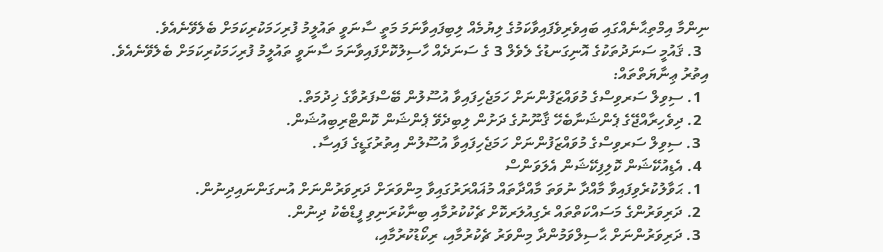ނިންމާ އިމްތިޙާނެއްގައި ބައިވެރިވެފައިވާކަމުގެ ލިޔުމެއް ލިބިފައިވާނަމަ މަތީ ސާނަވީ ތައުލީމު ފުރިހަމަކުރިކަމަށް ބެލެވޭނެއެވެ.
  3. ޤައުމީ ސަނަދުތަކުގެ އޮނިގަނޑުގެ ލެވެލް 3 ގެ ސަނަދެއް ހާސިލުކޮށްފައިވާނަމަ ސާނަވީ ތައުލީމު ފުރިހަމަކުރިކަމަށް ބެލެވޭނެއެވެ.
އިތުރު ޢިނާޔަތްތައް:
  1. ސިވިލް ސަރވިސްގެ މުވައްޒަފުންނަށް ހަމަޖެހިފައިވާ އުސޫލުން ބޭސްފަރުވާގެ ޚިދުމަތް.
  2. ދިވެހިރާއްޖޭގެ ޕެންޝަނާބެހޭ ޤާނޫނުގެ ދަށުން ލިބިދެވޭ ޕެންޝަން ކޮންޓްރިބިއުޝަން.
  3. ސިވިލް ސަރވިސްގެ މުވައްޒަފުންނަށް ހަމަޖެހިފައިވާ އުސޫލުން އިތުރުގަޑީގެ ފައިސާ.
  4. އެޑިއުކޭޝަން ކޮލިފިކޭޝަން އެލަވަންސް
  1. ޙަވާލުކުރެވިފައިވާ މާއްދާ ނުވަތަ މާއްދާތައް މުޣައްރަރުގައިވާ މިންވަރަށް ދަރިވަރުންނަށް އުނގަންނައިދިނުން.
  2. ދަރިވަރުންގެ މަސައްކަތްތައް ރެގިއުލަރކޮށް ޗެކުކުރުމާއި ބިނާކުރަނިވި ފީޑްބެކު ދިނުން.
  3. ދަރިވަރުންނަށް ޙާސިލްވަމުންދާ މިންވަރު ޗެކުރުމާއި، ރިކޯޑުކުރުމާއި،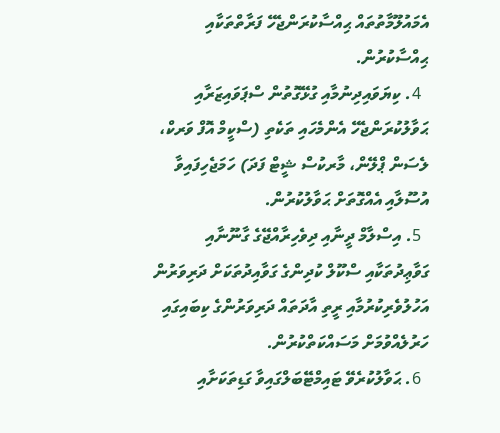އެމައުލޫމާތުތައް ޙިއްސާކުރަންޖެހޭ ފަރާތްތަކާއި ޙިއްސާކުރުން.
  4. ކިޔަވައިދިނުމާއި ގުޅޭގޮތުން ސްޕަވައިޒަރާއި ޙަވާލުކުރަންޖެހޭ އެންމެހައި ތަކެތި (ސްކީމް އޮފް ވަރކް، ލެސަން ޕްލޭން، މާރކުސް ޝީޓް ފަދަ) ހަމަޖެހިފައިވާ އުސޫލާއި އެއްގޮތަށް ޙަވާލުކުރުން.
  5. އިސްލާމް ދީނާއި ދިވެހިރާއްޖޭގެ ގާނޫނާއި ގަވާޢިދުތަކާއި ސްކޫލް ކުދިންގެ ގަވާއިދުތަކަށް ދަރިވަރުން އަހުލުވެރިކުރުމާއި ރީތި އާދަތައް ދަރިވަރުންގެ ކިބައިގައި ހަރުލެއްވުމަށް މަސައްކަތްކުރުން.
  6. ޙަވާލުކުރެވޭ ޓައިމްޓޭބަލްގައިވާ ގަޑިތަކަށާއި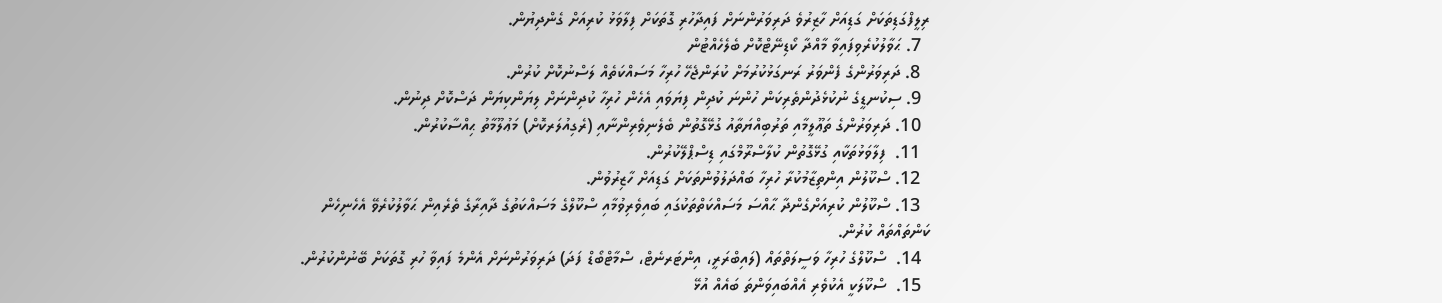ރިލީފްގަޑިތަކަށް ގަޑިއަށް ހާޒިރުވެ ދަރިވަރުންނަށް ފައިދާހުރި ގޮތަކަށް ފިލާވަޅު ކުރިއަށް ގެންދިޔުން.
  7. ޙަވާލުކުރެވިފައިވާ މާއްދާ ކޯޑިނޭޓްކޮށް ބެލެހެއްޓުން
  8. ދަރިވަރުންގެ ފެންވަރު ރަނގަޅުކުރުމަށް ކުރަންޖެހޭ ހުރިހާ މަސައްކަތެއް ލަސްނުކޮށް ކުރުން.
  9. ސިކުނޑީގެ ނުކުޅެދުންތެރިކަން ހުންނަ ކުދިން ފިޔަވައި އެހެން ހުރިހާ ކުދިންނަށް ލިޔަންކިޔަން ދަސްކޮށް ދިނުން.
  10. ދަރިވަރުންގެ ތަޢޫލީމާއި ތަރުބިއްޔަތާއު ގުޅޭގޮތުން ބެލެނިވެރިންނާއި (ރެގިއުލަރކޮށް) މަޢުލޫމާތު ޙިއްސާކުރުން.
  11.  ފިލާވަޅުތަކާއި ގުޅޭގޮތުން ކުލާސްރޫމްގައި ޑިސްޕްލޭކުރުން.
  12. ސްކޫލުން އިންތިޒާމުކުރާ ހުރިހާ ބައްދަލުވުންތަކަށް ގަޑިއަށް ހާޒިރުވުން.
  13. ސްކޫލުން ކުރިއަށްގެންދާ ޙާއްސަ މަސައްކަތްތަކުގައި ބައިވެރިވުމާއި ސްކޫލްގެ މަސައްކަތުގެ ދާއިރާގެ ތެރެއިން ޙަވާލުކުރެވޭ އެހެނިހެން ކަންތައްތައް ކުރުން.
  14.  ސްކޫލްގެ ހުރިހާ ވަސީލަތްތައް (ލައިބްރަރީ، އިންޓަރނެޓް، ސްމާޓްބޯޑް ފަދަ) ދަރިވަރުންނަށް އެންމެ ފައިވާ ހުރި ގޮތަކަށް ބޭނުންކުރުން.
  15.  ސްކޫލަކީ އެކުވެރި އެއްބައިވަންތަ ބައެއް އުޅޭ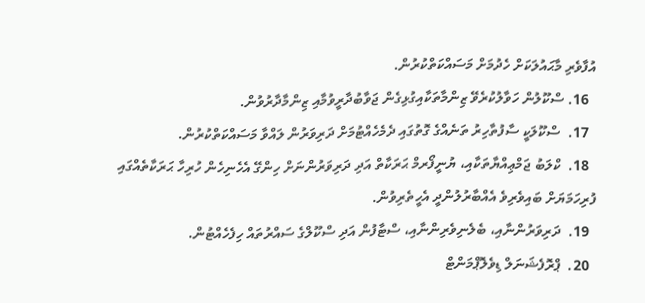އުފާވެރި މާޙައުލަކަށް ހެދުމަށް މަސައްކަތްކުރުން.
  16. ސްކޫލުން ހަވާލުކުރެވޭ ޒިންމާތަކާއިގުޅިގެން ޖަވާބުދާރީވުމާއި ޒިންމާދާރުވުން.
  17.  ސްކޫލަކީ ސާފުތާހިރު ތަނެއްގެ ގޮތުގައި ދެމެހެއްޓުމަށް ދަރިވަރުން ލައްވާ މަސައްކަތްކުރުން.
  18.  ކްލަބު ޖަމްޢިއްޔާތަކާއި، ޔުނީފޯރމް ޙަރަކާތް އަދި ދަރިވަރުންނަށް ހިންގޭ އެހެނިހެން ހުރިހާ ޙަރަކާތެއްގައި ފުރިހަމަޔަށް ބައިވެރިވެ އެއްބާރުލުންދީ އެހީތެރިވުން.
  19.  ދަރިވަރުންނާއި، ބެލެނިވެރިންނާއި، ސްޓާފުން އަދި ސްކޫލްގެ ސައްރުތައް ހިފެހެއްޓުން.
  20.  ޕްރޮފެޝަނަލް ޑިވެލޮޕްމަންޓް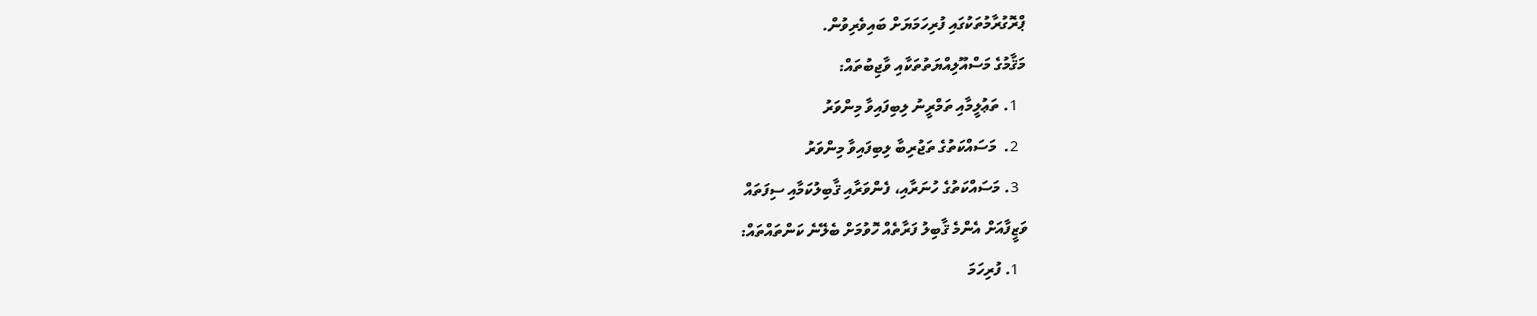ޕްރޮގުރާމުތަކުގައި ފުރިހަމަޔަށް ބައިވެރިވުން.
މަޤާމުގެ މަސްއޫލިއްޔަތުތަކާއި ވާޖިބުތައް:
  1. ތަޢުލީމާއި ތަމްރީނު ލިބިފައިވާ މިންވަރު
  2.  މަސައްކަތުގެ ތަޖުރިބާ ލިބިފައިވާ މިންވަރު
  3. މަސައްކަތުގެ ހުނަރާއި، ފެންވަރާއި ޤާބިލުކަމާއި ސިފަތައް
ވަޒީފާއަށް އެންމެ ޤާބިލު ފަރާތެއް ހޮވުމަށް ބެލޭނެ ކަންތައްތައް:
  1. ފުރިހަމަ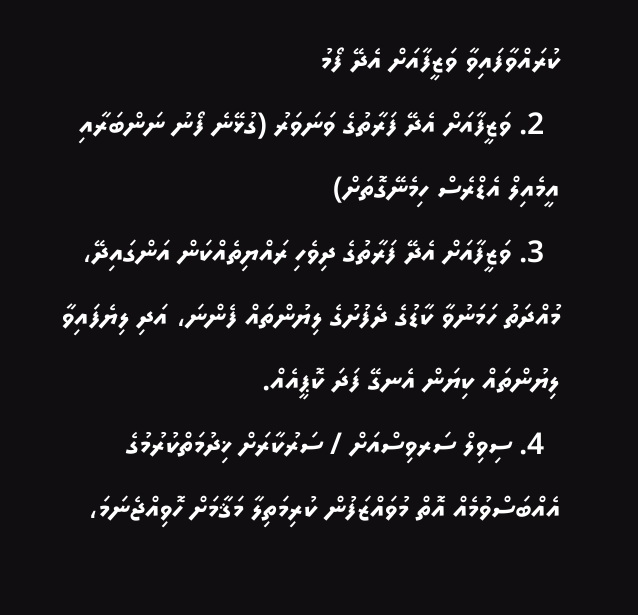ކުރައްވާފައިވާ ވަޒީފާއަށް އެދޭ ފޯމު
  2. ވަޒީފާއަށް އެދޭ ފަރާތުގެ ވަނަވަރު (ގުޅޭނެ ފޯނު ނަންބަރާއި އީމެއިލް އެޑްރެސް ހިމެނޭގޮތަށް)
  3. ވަޒީފާއަށް އެދޭ ފަރާތުގެ ދިވެހި ރައްޔިތެއްކަން އަންގައިދޭ، މުއްދަތު ހަމަނުވާ ކާޑުގެ ދެފުށުގެ ލިޔުންތައް ފެންނަ، އަދި ލިޔެފައިވާ ލިޔުންތައް ކިޔަން އެނގޭ ފަދަ ކޮޕީއެއް.
  4. ސިވިލް ސަރވިސްއަށް / ސަރުކާރަށް ޚިދުމަތްކުރުމުގެ އެއްބަސްވުމެއް އޮތް މުވައްޒަފުން ކުރިމަތިލާ މަޤާމަށް ހޮވިއްޖެނަމަ،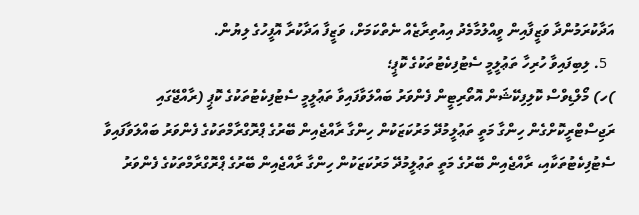އަދާކުރަމުންދާ ވަޒީފާއިން ވީއްލުމާމެދު އިއުތިރާޒެއް ނެތްކަމަށް، ވަޒީފާ އަދާކުރާ އޮފީހުގެ ލިޔުން.
  5. ލިބިފައިވާ ހުރިހާ ތަޢުލީމީ ސެޓުފިކެޓުތަކުގެ ކޮޕީ؛
)ހ) މޯލްޑިވްސް ކޮލިފިކޭޝަން އޮތޯރިޓީން ފެންވަރު ބައްލަވާފައިވާ ތަޢުލީމީ ސެޓުފިކެޓުތަކުގެ ކޮޕީ (ރާއްޖޭގައި ރަޖިސްޓްރީކޮށްގެން ހިންގާ މަތީ ތަޢުލީމުދޭ މަރުކަޒަކުން ހިންގާ ރާއްޖެއިން ބޭރުގެ ޕްރޮގްރާމްތަކުގެ ފެންވަރު ބައްލަވާފައިވާ ސެޓުފިކެޓުތަކާއި، ރާއްޖެއިން ބޭރުގެ މަތީ ތަޢުލީމުދޭ މަރުކަޒަކުން ހިންގާ ރާއްޖެއިން ބޭރުގެ ޕްރޮގްރާމްތަކުގެ ފެންވަރު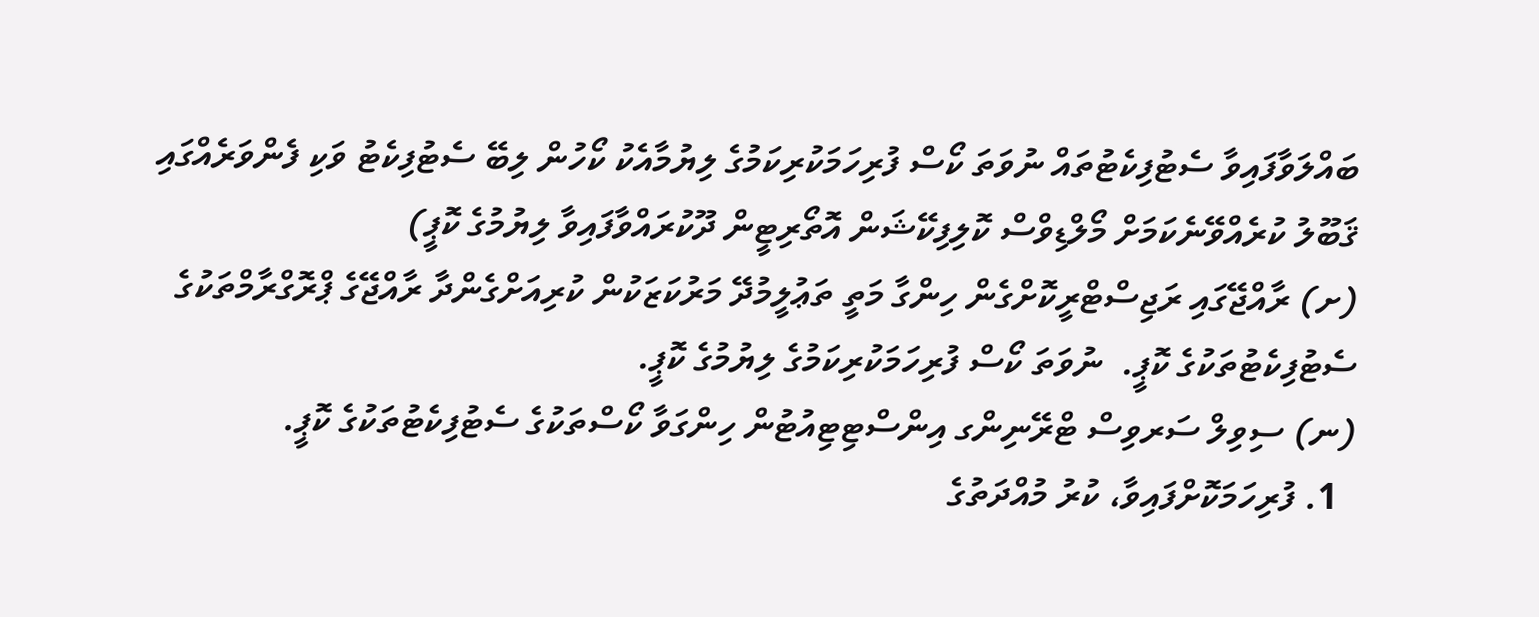ބައްލަވާފައިވާ ސެޓުފިކެޓުތައް ނުވަތަ ކޯސް ފުރިހަމަކުރިކަމުގެ ލިޔުމާއެކު ކޯހުން ލިބޭ ސެޓުފިކެޓު ވަކި ފެންވަރެއްގައި ޤަބޫލު ކުރެއްވޭނެކަމަށް މޯލްޑިވްސް ކޮލިފިކޭޝަން އޮތޯރިޓީން ދޫކުރައްވާފައިވާ ލިޔުމުގެ ކޮޕީ)
(ށ) ރާއްޖޭގައި ރަޖިސްޓްރީކޮށްގެން ހިންގާ މަތީ ތަޢުލީމުދޭ މަރުކަޒަކުން ކުރިއަށްގެންދާ ރާއްޖޭގެ ޕްރޮގްރާމްތަކުގެ ސެޓުފިކެޓުތަކުގެ ކޮޕީ.  ނުވަތަ ކޯސް ފުރިހަމަކުރިކަމުގެ ލިޔުމުގެ ކޮޕީ.
(ނ) ސިވިލް ސަރވިސް ޓްރޭނިންގ އިންސްޓިޓިއުޓުން ހިންގަވާ ކޯސްތަކުގެ ސެޓުފިކެޓުތަކުގެ ކޮޕީ.
  1. ފުރިހަމަކޮށްފައިވާ، ކުރު މުއްދަތުގެ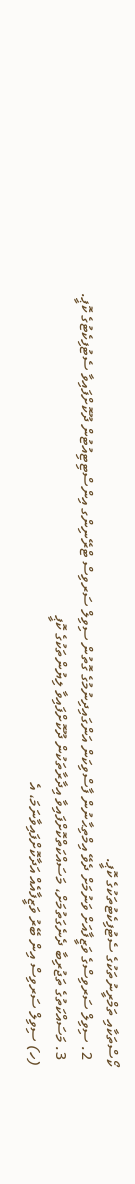ކޯސްތަކާއި ތަމްރީނުތަކުގެ ސެޓުފިކެޓުތަކުގެ ކޮޕީ.
  2. ސިވިލް ސަރވިސްގެ ވަޒީފާއަށް ވަނުމަށް ދެވޭ އިމްތިޙާނުން ފާސްވިކަން އަންގައިދިނުމުގެ ގޮތުން ސިވިލް ސަރވިސް ޓްރޭނިންގ އިންސްޓިޓިއުޓުން ދޫކޮށްފައިވާ ސެޓުފިކެޓުގެ ކޮޕީ.
  3. މަސައްކަތުގެ ތަޖުރިބާ ދެނެގަތުމަށް، މަސައްކަތްކޮށްފައިވާ އިދާރާތަކުން ދޫކޮށްފައިވާ ލިޔުންތަކުގެ ކޮޕީ
(ހ) ސިވިލް ސަރވިސް އިން ބޭރު ވަޒީފާއެއް އަދާކޮށްފައިވާނަމަ، އެ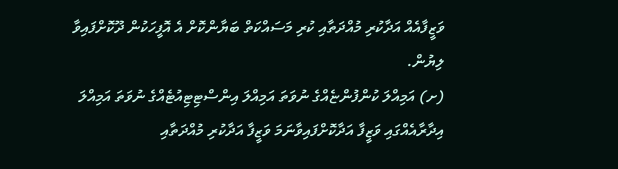ވަޒީފާއެއް އަދާކުރި މުއްދަތާއި ކުރި މަސައްކަތް ބަޔާންކޮށް އެ އޮފީހަކުން ދޫކޮށްފައިވާ ލިޔުން.
(ށ) އަމިއްލަ ކުންފުންޏެއްގެ ނުވަތަ އަމިއްލަ އިންސްޓިޓިއުޓެއްގެ ނުވަތަ އަމިއްލަ އިދާރާއެއްގައި ވަޒީފާ އަދާކޮށްފައިވާނަމަ ވަޒީފާ އަދާކުރި މުއްދަތާއި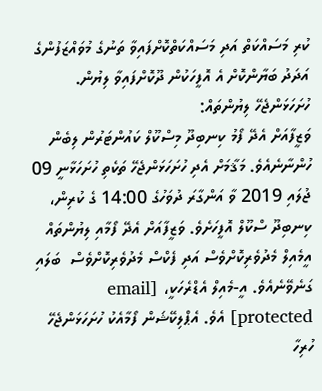ކުރި މަސައްކަތް އަދި މަސައްކަތްކޮށްފައިވާ ތަނުގެ މުވައްޒަފުންގެ އަދަދު ބަޔާންކޮށް އެ އޮފީހަކުން ދޫކޮށްފައިވާ ލިޔުން.
ހުށަހަޅަންޖެހޭ ލިޔުންތައް:
ވަޒީފާއަށް އެދޭ ފޯމު ކިނބިދޫ މިސްކޫލް ކައުންޓަރުން ލިބެން ހުންނާނެއެވެ. މަޤާމަށް އެދި ހުށަހަޅަންޖެހޭ ތަކެތި ހުށަހަޅާނީ 09 ޖުލައި 2019 ވާ އަންގާރަ ދުވަހުގެ 14:00 ގެ ކުރިން، ކިނބިދޫ ސްކޫލް އޮފީހަށެވެ. ވަޒީފާއަށް އެދޭ ފޯމާއި ލިޔުންތައް އީމެއިލް މެދުވެރިކޮށްވެސް އަދި ފެކްސް މެދުވެރިކޮށްވެސް  ބަލައި ގަނެވޭނެއެވެ. އީ-މެއިލް އެޑްރެހަކީ، [email protected] އެވެ. އެޕްލިކޭޝަން ފޯމާއެކު ހުށަހަޅަންޖެހޭ ހުރިހާ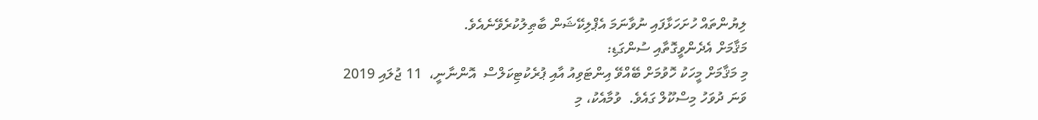ލިޔުންތައް ހުށަހަޅާފައި ނުވާނަމަ އެޕްލިކޭޝަން ބާޠިލުކުރެވޭނެއެވެ.
މަޤާމަށް އެދެންވީގޮތާއި ސުންގަޑި:
މި މަޤާމަށް މީހަކު ހޮވުމަށް ބޭއްވޭ އިންޓަވިއު އާއި ޕުރެކުޓިކަލްސް  އޮންނާނީ،  11 ޖުލައި 2019 ވަނަ ދުވަހު މިސްކޫލް ގައެވެ.  ވުމާއެކު، މި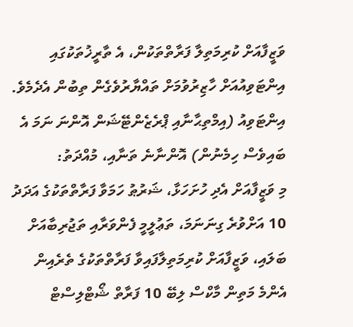ވަޒީފާއަށް ކުރިމަތިލާ ފަރާތްތަކުން، އެ ތާރީޚުތަކުގައި އިންޓަވިއުއަށް ހާޒިރުވުމަށް ތައްޔާރުވެގެން ތިބުން އެދެމެވެ.
އިންޓަވިއު (އިމްތިޙާނާއި ޕްރެޒެންޓޭޝަން އޮންނަ ނަމަ އެ ބައިވެސް ހިމެނުން) އޮންނާނެ ތަނާއި، މުއްދަތު:
މި ވަޒީފާއަށް އެދި ހުށަހަޅާ، ޝަރުޠު ހަމަވާ ފަރާތްތަކުގެ އަދަދު 10 އަށްވުރެ ގިނަނަމަ، ތަޢުލީމީ ފެންވަރާއި ތަޖުރިބާއަށް ބަލައި، ވަޒީފާއަށް ކުރިމަތިލާފައިވާ ފަރާތްތަކުގެ ތެރެއިން އެންމެ މަތިން މާކްސް ލިބޭ 10 ފަރާތް ޝޯޓްލިސްޓް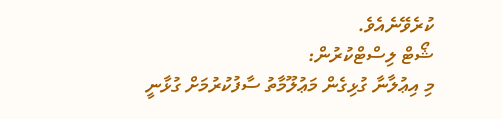ކުރެވޭނެއެވެ.
ޝޯޓް ލިސްޓްކުރުން:
މި އިޢުލާނާ ގުޅިގެން މަޢުލޫމާތު ސާފުކުރުމަށް ގުޅާނީ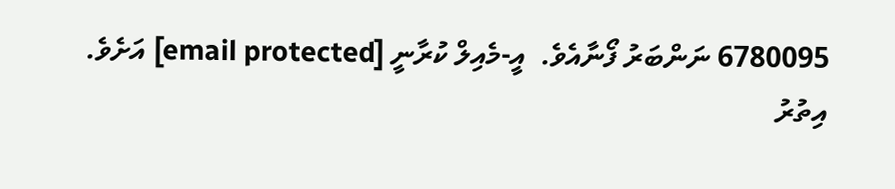6780095 ނަންބަރު ފޯނާއެވެ.  އީ-މެއިލް ކުރާނީ [email protected] އަށެވެ.
އިތުރު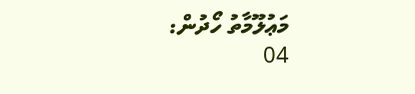މަޢުލޫމާތު ހޯދުން:
04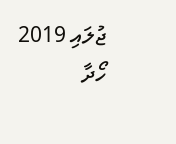ޖުލައި 2019
ހޯދާ